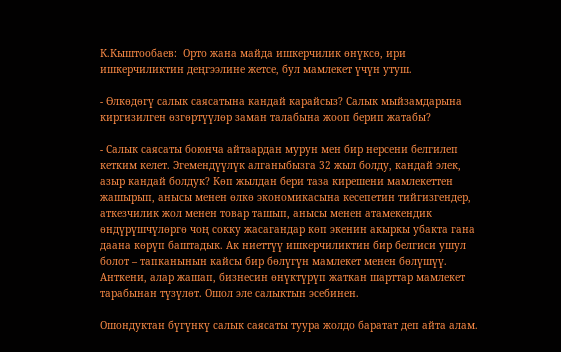К.Кыштообаев:  Орто жана майда ишкерчилик өнүксө, ири ишкерчиликтин деңгээлине жетсе, бул мамлекет үчүн утуш.

- Өлкөдөгү салык саясатына кандай карайсыз? Салык мыйзамдарына киргизилген өзгөртүүлөр заман талабына жооп берип жатабы?

- Салык саясаты боюнча айтаардан мурун мен бир нерсени белгилеп кетким келет. Эгемендүүлүк алганыбызга 32 жыл болду, кандай элек, азыр кандай болдук? Көп жылдан бери таза кирешени мамлекеттен жашырып, анысы менен өлкө экономикасына кесепетин тийгизгендер, аткезчилик жол менен товар ташып, анысы менен атамекендик өндүрүшчүлөргө чоң сокку жасагандар көп экенин акыркы убакта гана даана көрүп баштадык. Ак ниеттүү ишкерчиликтин бир белгиси ушул болот – тапканынын кайсы бир бөлүгүн мамлекет менен бөлүшүү. Анткени, алар жашап, бизнесин өнүктүрүп жаткан шарттар мамлекет тарабынан түзүлөт. Ошол эле салыктын эсебинен.

Ошондуктан бүгүнкү салык саясаты туура жолдо баратат деп айта алам.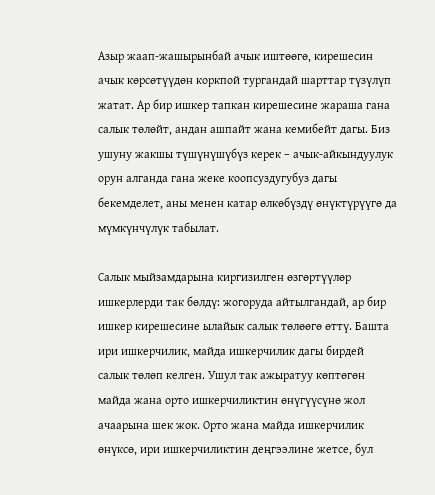Азыр жаап-жашырынбай ачык иштөөгө, кирешесин ачык көрсөтүүдөн коркпой тургандай шарттар түзүлүп жатат. Ар бир ишкер тапкан кирешесине жараша гана салык төлөйт, андан ашпайт жана кемибейт дагы. Биз ушуну жакшы түшүнүшүбүз керек – ачык-айкындуулук орун алганда гана жеке коопсуздугубуз дагы бекемделет, аны менен катар өлкөбүздү өнүктүрүүгө да мүмкүнчүлүк табылат.

Салык мыйзамдарына киргизилген өзгөртүүлөр ишкерлерди так бөлдү: жогоруда айтылгандай, ар бир ишкер кирешесине ылайык салык төлөөгө өттү. Башта ири ишкерчилик, майда ишкерчилик дагы бирдей салык төлөп келген. Ушул так ажыратуу көптөгөн майда жана орто ишкерчиликтин өнүгүүсүнө жол ачаарына шек жок. Орто жана майда ишкерчилик өнүксө, ири ишкерчиликтин деңгээлине жетсе, бул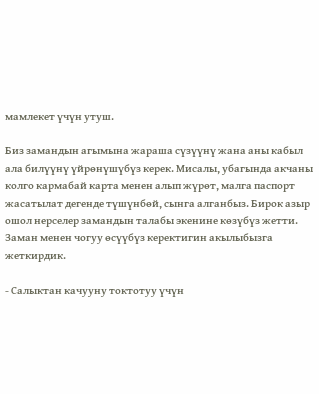мамлекет үчүн утуш.

Биз замандын агымына жараша сүзүүнү жана аны кабыл ала билүүнү үйрөнүшүбүз керек. Мисалы, убагында акчаны колго кармабай карта менен алып жүрөт, малга паспорт жасатылат дегенде түшүнбөй, сынга алганбыз. Бирок азыр ошол нерселер замандын талабы экенине көзүбүз жетти. Заман менен чогуу өсүүбүз керектигин акылыбызга жеткирдик.

- Салыктан качууну токтотуу үчүн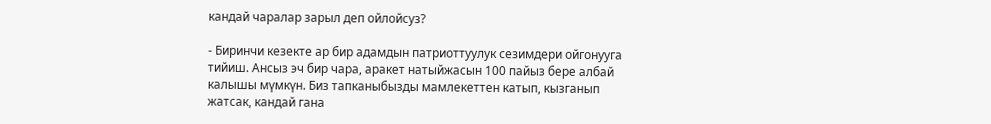кандай чаралар зарыл деп ойлойсуз?

- Биринчи кезекте ар бир адамдын патриоттуулук сезимдери ойгонууга тийиш. Ансыз эч бир чара, аракет натыйжасын 100 пайыз бере албай калышы мүмкүн. Биз тапканыбызды мамлекеттен катып, кызганып жатсак, кандай гана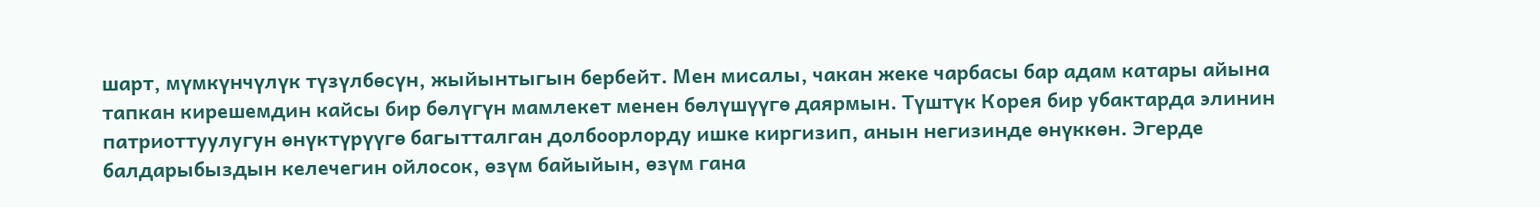шарт, мүмкүнчүлүк түзүлбөсүн, жыйынтыгын бербейт. Мен мисалы, чакан жеке чарбасы бар адам катары айына тапкан кирешемдин кайсы бир бөлүгүн мамлекет менен бөлүшүүгө даярмын. Түштүк Корея бир убактарда элинин патриоттуулугун өнүктүрүүгө багытталган долбоорлорду ишке киргизип, анын негизинде өнүккөн. Эгерде балдарыбыздын келечегин ойлосок, өзүм байыйын, өзүм гана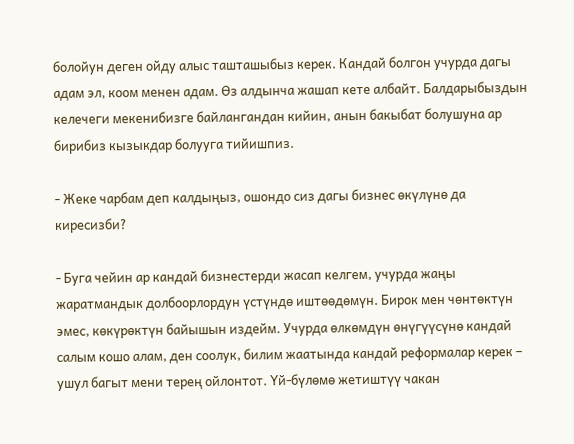болойун деген ойду алыс ташташыбыз керек. Кандай болгон учурда дагы адам эл, коом менен адам. Өз алдынча жашап кете албайт. Балдарыбыздын келечеги мекенибизге байлангандан кийин, анын бакыбат болушуна ар бирибиз кызыкдар болууга тийишпиз.

- Жеке чарбам деп калдыңыз, ошондо сиз дагы бизнес өкүлүнө да киресизби?

- Буга чейин ар кандай бизнестерди жасап келгем, учурда жаңы жаратмандык долбоорлордун үстүндө иштөөдөмүн. Бирок мен чөнтөктүн эмес, көкүрөктүн байышын издейм. Учурда өлкөмдүн өнүгүүсүнө кандай салым кошо алам, ден соолук, билим жаатында кандай реформалар керек – ушул багыт мени терең ойлонтот. Үй-бүлөмө жетиштүү чакан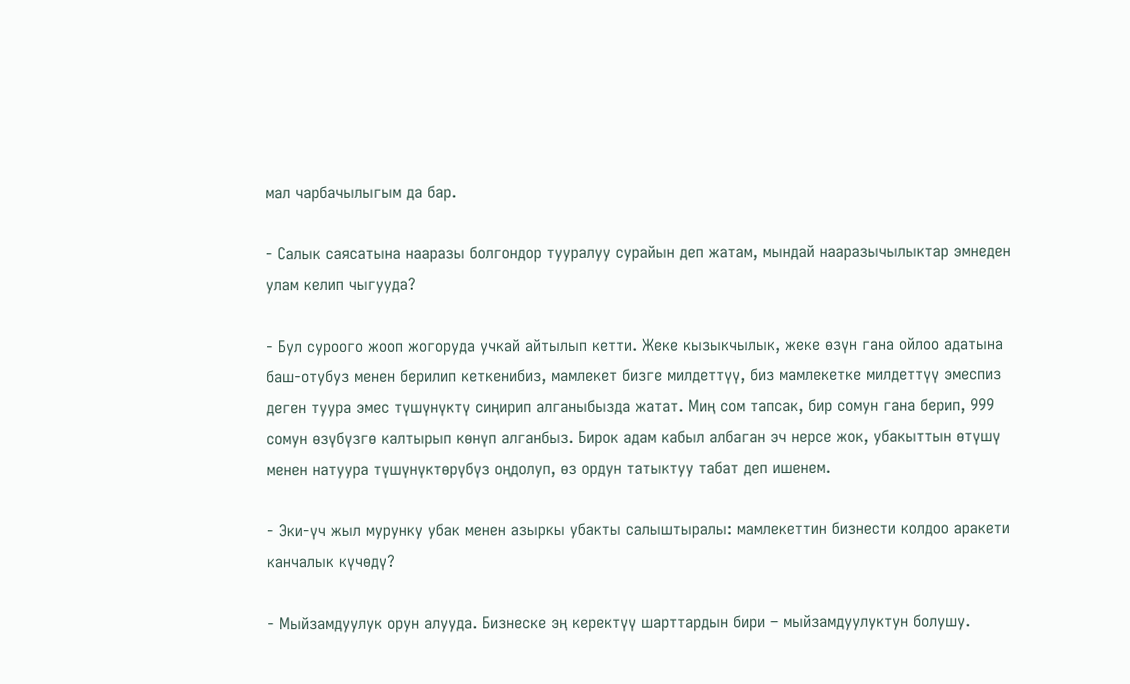мал чарбачылыгым да бар.

- Салык саясатына нааразы болгондор тууралуу сурайын деп жатам, мындай нааразычылыктар эмнеден улам келип чыгууда?

- Бул суроого жооп жогоруда учкай айтылып кетти. Жеке кызыкчылык, жеке өзүн гана ойлоо адатына баш-отубуз менен берилип кеткенибиз, мамлекет бизге милдеттүү, биз мамлекетке милдеттүү эмеспиз деген туура эмес түшүнүктү сиңирип алганыбызда жатат. Миң сом тапсак, бир сомун гана берип, 999 сомун өзүбүзгө калтырып көнүп алганбыз. Бирок адам кабыл албаган эч нерсе жок, убакыттын өтүшү менен натуура түшүнүктөрүбүз оңдолуп, өз ордун татыктуу табат деп ишенем.

- Эки-үч жыл мурунку убак менен азыркы убакты салыштыралы: мамлекеттин бизнести колдоо аракети канчалык күчөдү?

- Мыйзамдуулук орун алууда. Бизнеске эң керектүү шарттардын бири – мыйзамдуулуктун болушу.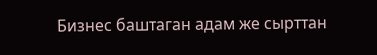Бизнес баштаган адам же сырттан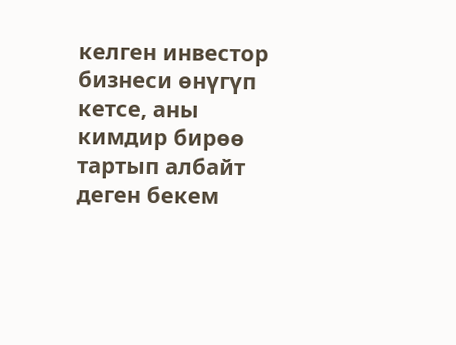келген инвестор бизнеси өнүгүп кетсе, аны кимдир бирөө тартып албайт деген бекем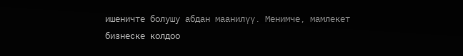ишеничте болушу абдан маанилүү. Менимче, мамлекет бизнеске колдоо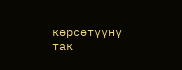көрсөтүүнү так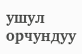ушул орчундуу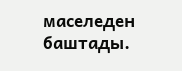маселеден баштады.